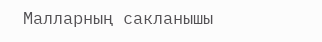Малларның сакланышы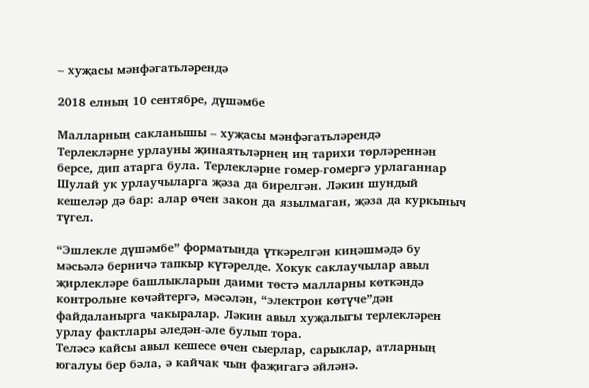– хуҗасы мәнфәгатьләрендә

2018 елның 10 сентябре, дүшәмбе

Малларның сакланышы – хуҗасы мәнфәгатьләрендә
Терлекләрне урлауны җинаятьләрнең иң тарихи төрләреннән берсе, дип атарга була. Терлекләрне гомер-гомергә урлаганнар Шулай ук урлаучыларга җәза да бирелгән. Ләкин шундый кешеләр дә бар: алар өчен закон да язылмаган, җәза да куркыныч түгел.

“Эшлекле дүшәмбе” форматында үткәрелгән киңәшмәдә бу мәсьәлә берничә тапкыр күтәрелде. Хокук саклаучылар авыл җирлекләре башлыкларын даими төстә малларны көткәндә контрольне көчәйтергә, мәсәлән, “электрон көтүче”дән файдаланырга чакыралар. Ләкин авыл хуҗалыгы терлекләрен урлау фактлары әледән-әле булып тора.
Теләсә кайсы авыл кешесе өчен сыерлар, сарыклар, атларның югалуы бер бәла, ә кайчак чын фаҗигагә әйләнә.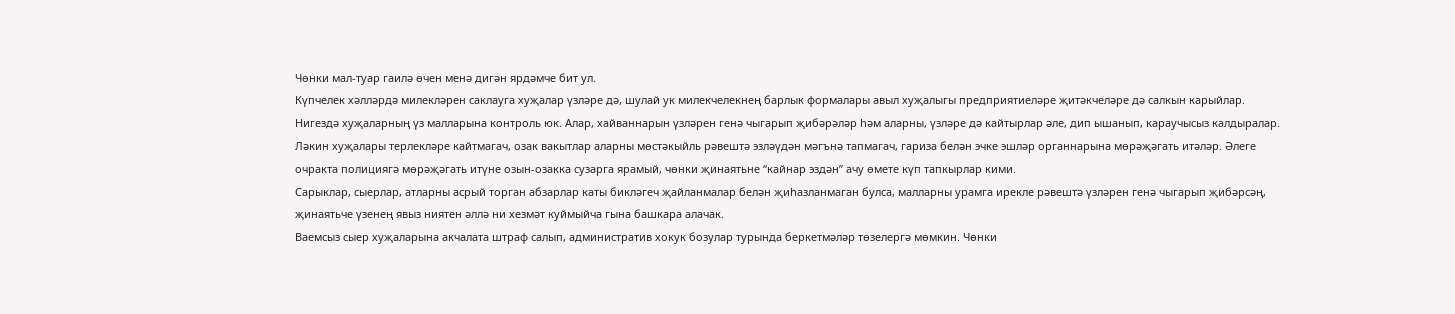Чөнки мал-туар гаилә өчен менә дигән ярдәмче бит ул.
Күпчелек хәлләрдә милекләрен саклауга хуҗалар үзләре дә, шулай ук милекчелекнең барлык формалары авыл хуҗалыгы предприятиеләре җитәкчеләре дә салкын карыйлар. Нигездә хуҗаларның үз малларына контроль юк. Алар, хайваннарын үзләрен генә чыгарып җибәрәләр һәм аларны, үзләре дә кайтырлар әле, дип ышанып, караучысыз калдыралар. Ләкин хуҗалары терлекләре кайтмагач, озак вакытлар аларны мөстәкыйль рәвештә эзләүдән мәгънә тапмагач, гариза белән эчке эшләр органнарына мөрәҗәгать итәләр. Әлеге очракта полициягә мөрәҗәгать итүне озын-озакка сузарга ярамый, чөнки җинаятьне “кайнар эздән” ачу өмете күп тапкырлар кими.
Сарыклар, сыерлар, атларны асрый торган абзарлар каты бикләгеч җайланмалар белән җиһазланмаган булса, малларны урамга ирекле рәвештә үзләрен генә чыгарып җибәрсәң, җинаятьче үзенең явыз ниятен әллә ни хезмәт куймыйча гына башкара алачак.
Ваемсыз сыер хуҗаларына акчалата штраф салып, административ хокук бозулар турында беркетмәләр төзелергә мөмкин. Чөнки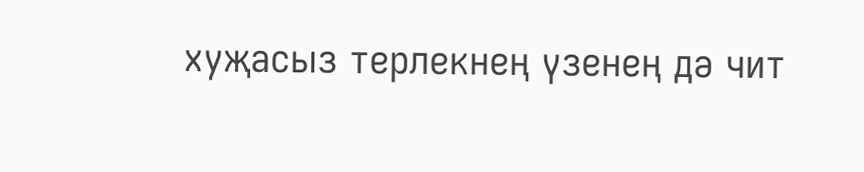хуҗасыз терлекнең үзенең дә чит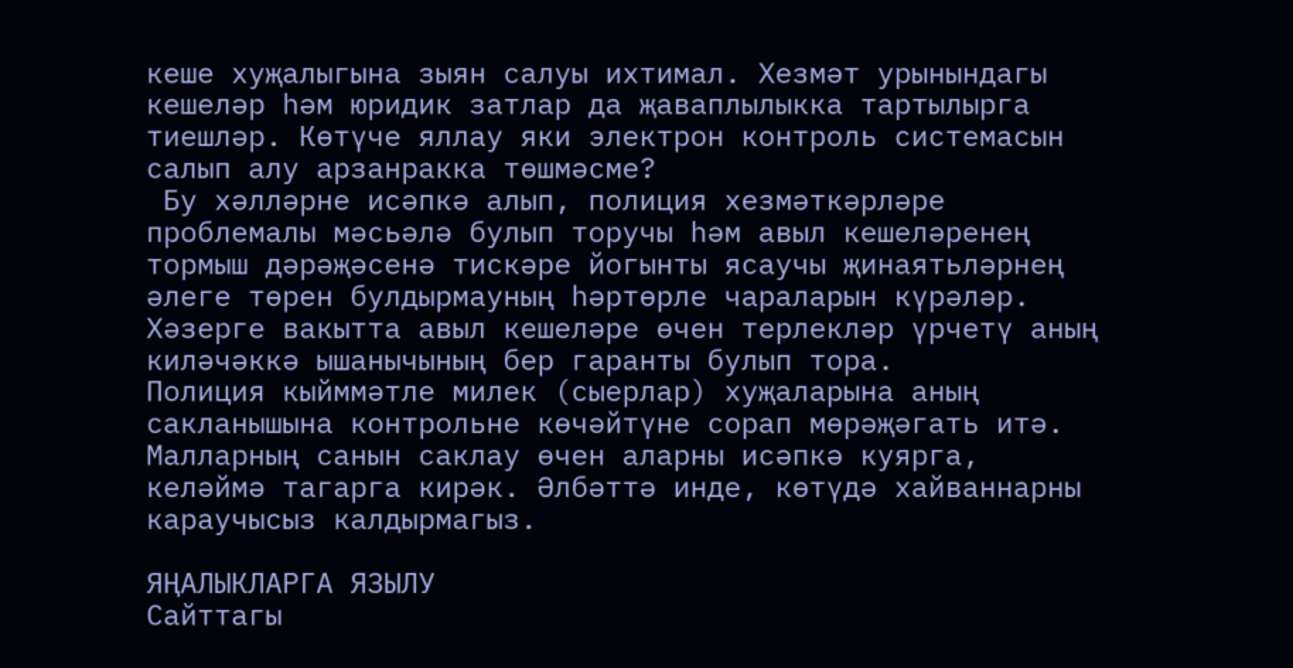кеше хуҗалыгына зыян салуы ихтимал. Хезмәт урынындагы кешеләр һәм юридик затлар да җаваплылыкка тартылырга тиешләр. Көтүче яллау яки электрон контроль системасын салып алу арзанракка төшмәсме?
 Бу хәлләрне исәпкә алып, полиция хезмәткәрләре проблемалы мәсьәлә булып торучы һәм авыл кешеләренең тормыш дәрәҗәсенә тискәре йогынты ясаучы җинаятьләрнең әлеге төрен булдырмауның һәртөрле чараларын күрәләр.
Хәзерге вакытта авыл кешеләре өчен терлекләр үрчетү аның киләчәккә ышанычының бер гаранты булып тора.
Полиция кыйммәтле милек (сыерлар) хуҗаларына аның сакланышына контрольне көчәйтүне сорап мөрәҗәгать итә. Малларның санын саклау өчен аларны исәпкә куярга, келәймә тагарга кирәк. Әлбәттә инде, көтүдә хайваннарны караучысыз калдырмагыз.

ЯҢАЛЫКЛАРГА ЯЗЫЛУ
Сайттагы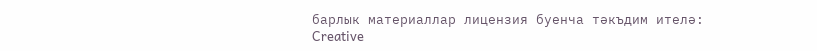барлык материаллар лицензия буенча тәкъдим ителә:
Creative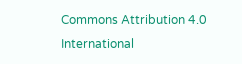Commons Attribution 4.0 International